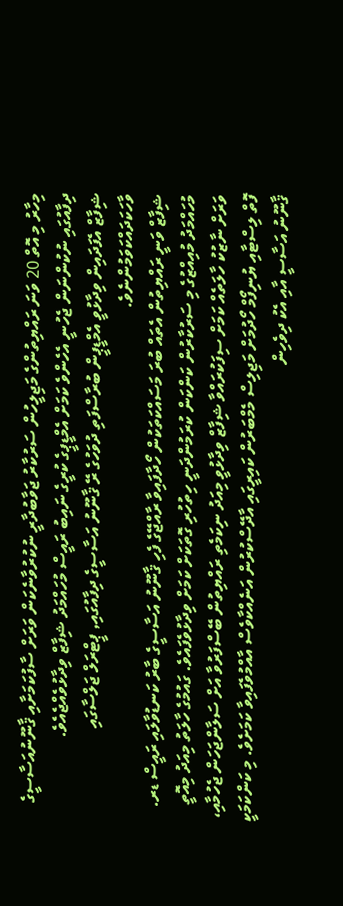މިހާރު މި އޮތް 20 ވަނަ ރައްޔިތުންގެ މަޖިލީހުން ސަރުކާރު ޖަވާބުދާރީ ނުކުރުވާނެކަން ވަރަށް ސާފުކަމަށާއި ޤާނޫނުއަސާސީގެ ދިފާއުގައި ނުކުންނަން ޖެހުނީ އެހެންވެ ކަމަށް އެމްޑީޕީގެ ކުރީގެ ނައިބު ރައީސް މުހައްމަދު ޝިފާޒް ވިދާޅުވެއްޖެއެވެ.
ޝިފާޒް އެފަދައިން ވިދާޅުވީ އެމްޑީޕީން ބުރާސްފަތި ދުވަހުގެ ރޭ ޤާނޫނު އަސާސީގެ ދިފާއުގައި, ޕީޓްރަލް ޖަލްސާގައި ވާހަކަދައްކަވަމުންނެވެ.
ޝިފާޒް ވަނީ ރައްޔިތުން އެތައް ބުރަ މަސައްކަތަކުން ހޯދާފައިވާ ރާއްޖޭގެ ފެހި ޤާނޫނު އަސާސީގެ ބާރު ކަނޑުވާލައި ރައީސް ޑރ. މުހައްމަދު މުއިއްޒުގެ މި ސަރުކާރުން ކަންކަން ކުރަމުންދަނީ ހިތުހުރި ގޮތަކަށް ކަމަށް ވިދާޅުވެފައެވެ. ގައުމުގެ ހާލަތު މިއަދު މިއޮތީ ވަރަށް ނާޒުކު ހާލަތެއް ކަމަށް ސިފަކުރައްވާ ޝިފާޒް ވިދާޅުވީ މިއަދު ނިކަމެތި ރައްޔިތުން ބޭސްފަރުވާ އަށް ސަލާންޖަހަން ޖެހުމާއި، ފޮތް ލިސްޓާއި ޔުނިފޯމް ހޯދުމަށް މަޖިލިސް މެމްބަރުން ކައިރީގައި އާދޭސްކުރުން އަނެއްކާވެސް އާއްމުވެފައިވާ ކަމަށެވެ. މި ކަންކަމަކީ ޤާނޫނު އަސާސީ އާއި އެކު ދިވެހިން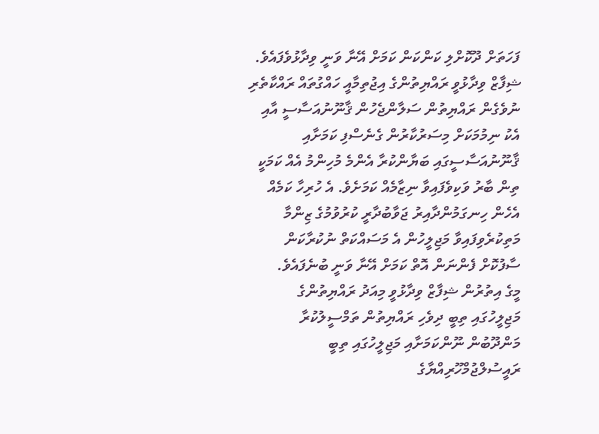ފަހަތަށް ދޫކޮށްލި ކަންކަން ކަމަށް އޭނާ ވަނީ ވިދާޅުވެފައެވެ.
ޝިފާޒް ވިދާޅުވީ ރައްޔިތުންގެ އިޖުތިމާއީ ހައްގުތައް ރައްކާތެރި ނުވެގެން ރައްޔިތުން ސަލާންޖެހުން ޤާނޫނުއަސާސީ އާއި އެކު ނިމުމަކަށް މިސަރުކާރުން ގެނެސްފި ކަމަށާއި ޤާނޫނުއަސާސީގައި ބަޔާންކުރާ އެންމެ މުހިންމު އެއް ކަމަކީ ތިން ބާރު ވަކިވެފައިވާ ނިޒާމެއް ކަމަށެވެ. އެ ހުރިހާ ކަމެއް އެހެން ހިނގަމުންދާއިރު ޖަވާބުދާރީ ކުރުވުމުގެ ޒިންމާ މަތިކުރެވިފައިވާ މަޖިލީހުން އެ މަސައްކަތް ނުކުރާކަން ސާފުކޮށް ފެންނަން އޮތް ކަމަށް އޭނާ ވަނީ ބުނެފައެވެ.
މީގެ އިތުރުން ޝިފާޒް ވިދާޅުވީ މިއަދު ރައްޔިތުންގެ މަޖިލީހުގައި ތިބީ ދިވެހި ރައްޔިތުން ތަމްސީލުކުރާ މަންދޫބުން ނޫންކަމަށާއި މަޖިލީހުގައި ތިބީ ރައީސުލްޖުމްހޫރިއްޔާގެ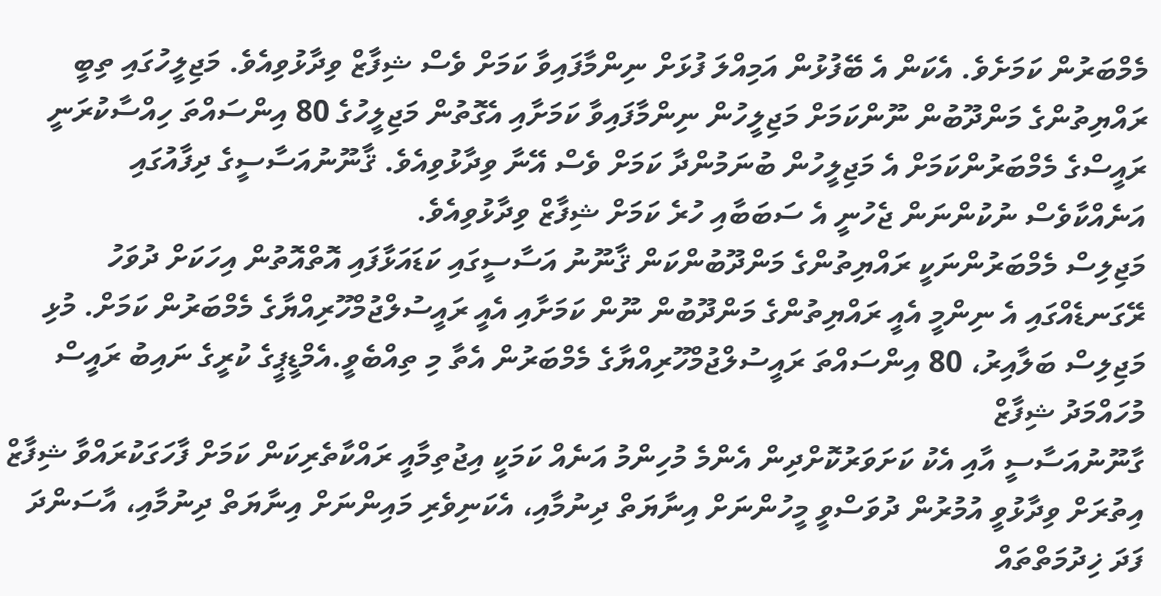މެމްބަރުން ކަމަށެވެ. އެކަން އެ ބޭފުޅުން އަމިއްލަ ފުޅަށް ނިންމާފައިވާ ކަމަށް ވެސް ޝިފާޒް ވިދާޅުވިއެވެ. މަޖިލީހުގައި ތިބީ ރައްޔިތުންގެ މަންދޫބުން ނޫންކަމަށް މަޖިލީހުން ނިންމާފައިވާ ކަމަށާއި އެގޮތުން މަޖިލީހުގެ 80 އިންސައްތަ ހިއްސާކުރަނީ ރައީސްގެ މެމްބަރުންކަމަށް އެ މަޖިލީހުން ބުނަމުންދާ ކަމަށް ވެސް އޭނާ ވިދާޅުވިއެވެ. ޤާނޫނުއަސާސީގެ ދިފާއުގައި އަނެއްކާވެސް ނުކުންނަން ޖެހުނީ އެ ސަބަބާއި ހުރެ ކަމަށް ޝިފާޒް ވިދާޅުވިއެވެ.
މަޖިލިސް މެމްބަރުންނަކީ ރައްޔިތުންގެ މަންދޫބުންކަން ޤާނޫނު އަސާސީގައި ކަޑައަޅާފައި އޮތްއޮތުން އިހަކަށް ދުވަހު ރޭގަނޑެއްގައި އެ ނިންމީ އެއީ ރައްޔިތުންގެ މަންދޫބުން ނޫން ކަމަށާއި އެއީ ރައީސުލްޖުމްހޫރިއްޔާގެ މެމްބަރުން ކަމަށް. މުޅި މަޖިލިސް ބަލާއިރު، 80 އިންސައްތަ ރައީސުލްޖުމްހޫރިއްޔާގެ މެމްބަރުން އެތާ މި ތިއްބެވީ.އެމްޑީޕީގެ ކުރީގެ ނައިބު ރައީސް މުހައްމަދު ޝިފާޒް
ގާނޫނުއަސާސީ އާއި އެކު ކަށަވަރުކޮށްދިން އެންމެ މުހިންމު އަނެއް ކަމަކީ އިޖުތިމާއީ ރައްކާތެރިކަން ކަމަށް ފާހަގަކުރައްވާ ޝިފާޒް އިތުރަށް ވިދާޅުވީ އުމުރުން ދުވަސްވީ މީހުންނަށް އިނާޔަތް ދިނުމާއި، އެކަނިވެރި މައިންނަށް އިނާޔަތް ދިނުމާއި، އާސަންދަ ފަދަ ޚިދުމަތްތައް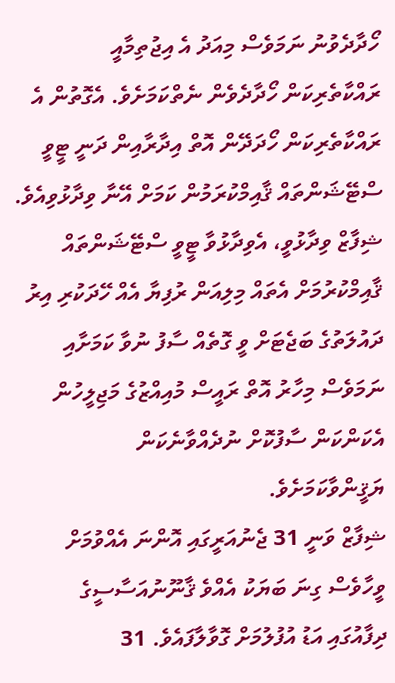ހޯދާދެވުނު ނަމަވެސް މިއަދު އެ އިޖުތިމާއީ ރައްކާތެރިކަން ހޯދާދެވެން ނެތްކަމަށެވެ. އެގޮތުން އެ ރައްކާތެރިކަން ހޯދަދޭން އޮތް އިދާރާއިން ދަނީ ޓީވީ ސްޓޭޝަންތައް ޤާއިމްކުރަމުން ކަމަށް އޭނާ ވިދާޅުވިއެވެ.
ޝިފާޒް ވިދާޅުވީ، އެވިދާޅުވާ ޓީވީ ސްޓޭޝަންތައް ޤާއިމްކުރުމަށް އެތައް މިލިއަން ރުފިޔާ އެއް ހޭދަކުރި އިރު ދައުލަތުގެ ބަޖެޓަށް ވީ ގޮތެއް ސާފު ނުވާ ކަމަށާއި ނަމަވެސް މިހާރު އޮތް ރައީސް މުއިއްޒުގެ މަޖިލީހުން އެކަންކަން ސާފުކޮށް ނުދެއްވާނެކަން ޔަޤީންވާކަމަށެވެ.
ޝިފާޒް ވަނީ 31 ޖެނުއަރީގައި އޮންނަ އެއްވުމަށް ވީހާވެސް ގިނަ ބަޔަކު އެއްވެ ޤާނޫނުއަސާސީގެ ދިފާއުގައި އަޑު އުފުލުމަށް ގޮވާލާފައެވެ. 31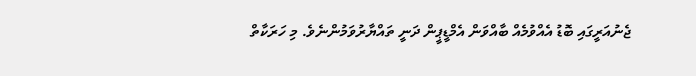ޖެނުއަރީގައި ބޮޑު އެއްވުމެއް ބާއްވަން އެމްޑީޕީން ދަނީ ތައްޔާރުވަމުންނެވެ. މި ހަރަކާތް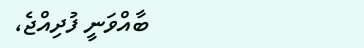ބާއްވަނީ ފުދިއްޖެ،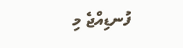ފުނޑިއްޖެ މި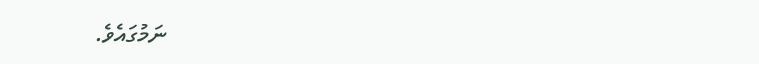ނަމުގައެވެ.